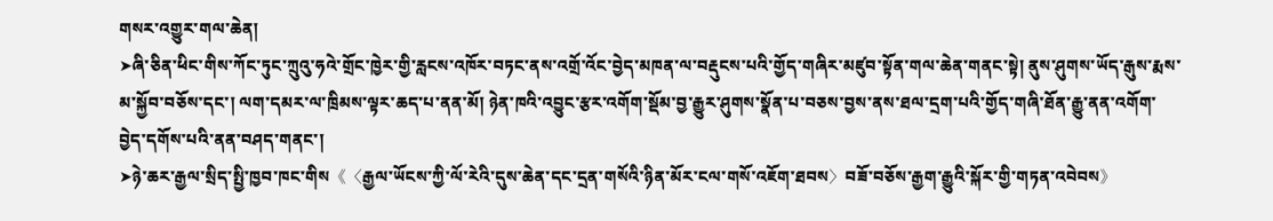གསར་འགྱུར་གལ་ཆེན།
➤ཞི་ཅིན་ཕིང་གིས་ཀོང་ཏུང་ཀྲུའུ་ཧའེ་གྲོང་ཁྱེར་གྱི་རླངས་འཁོར་བཏང་ནས་འགྲོ་འོང་བྱེད་མཁན་ལ་བརྡུངས་པའི་གྱོད་གཞིར་མཛུབ་སྟོན་གལ་ཆེན་གནང་སྟེ། ནུས་ཤུགས་ཡོད་རྒུས་རྨས་མ་སྐྱོབ་བཅོས་དང་། ལག་དམར་ལ་ཁྲིམས་ལྟར་ཆད་པ་ནན་མོ། ཉེན་ཁའི་འབྱུང་རྩར་འགོག་སྡོམ་བྱ་རྒྱུར་ཤུགས་སྣོན་པ་བཅས་བྱས་ནས་ཐལ་དྲག་པའི་གྱོད་གཞི་ཐོན་རྒྱུ་ནན་འགོག་བྱེད་དགོས་པའི་ནན་བཤད་གནང་།
➤ཉེ་ཆར་རྒྱལ་སྲིད་སྤྱི་ཁྱབ་ཁང་གིས《〈རྒྱལ་ཡོངས་ཀྱི་ལོ་རེའི་དུས་ཆེན་དང་དྲན་གསོའི་ཉིན་མོར་ངལ་གསོ་འཇོག་ཐབས〉བཟོ་བཅོས་རྒྱག་རྒྱུའི་སྐོར་གྱི་གཏན་འབེབས》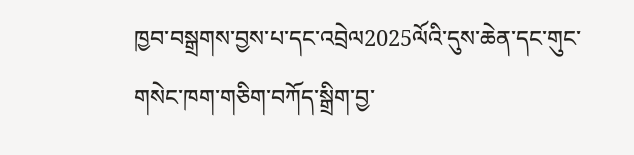ཁྱབ་བསྒྲགས་བྱས་པ་དང་འབྲེལ2025ལོའི་དུས་ཆེན་དང་གུང་གསེང་ཁག་གཅིག་བཀོད་སྒྲིག་བྱ་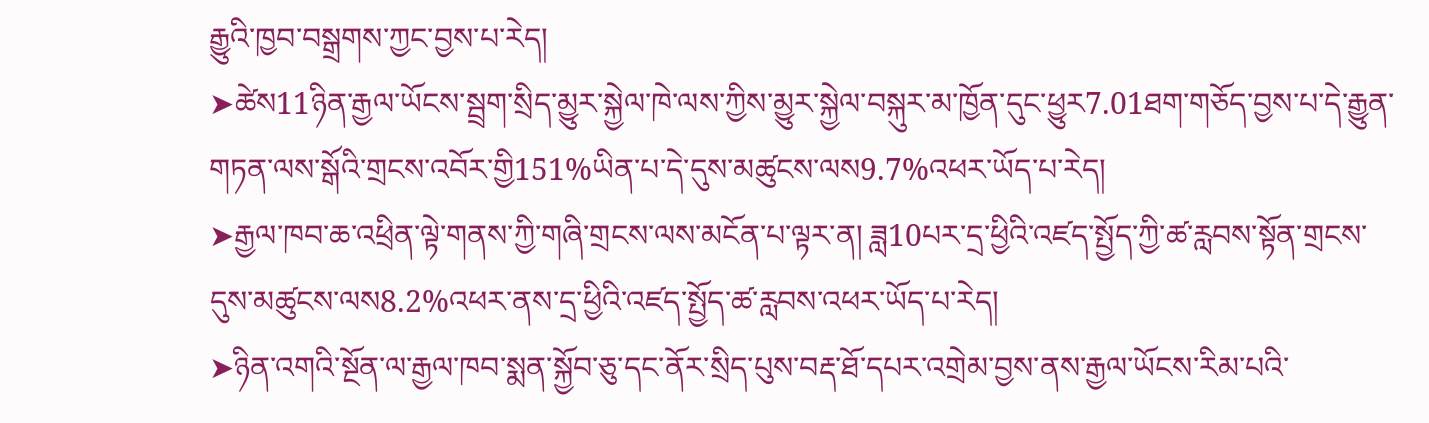རྒྱུའི་ཁྱབ་བསྒྲགས་ཀྱང་བྱས་པ་རེད།
➤ཚེས11ཉིན་རྒྱལ་ཡོངས་སྦྲག་སྲིད་མྱུར་སྐྱེལ་ཁེ་ལས་ཀྱིས་མྱུར་སྐྱེལ་བསྐུར་མ་ཁྱོན་དུང་ཕྱུར7.01ཐག་གཅོད་བྱས་པ་དེ་རྒྱུན་གཏན་ལས་སྒོའི་གྲངས་འབོར་གྱི151%ཡིན་པ་དེ་དུས་མཚུངས་ལས9.7%འཕར་ཡོད་པ་རེད།
➤རྒྱལ་ཁབ་ཆ་འཕྲིན་ལྟེ་གནས་ཀྱི་གཞི་གྲངས་ལས་མངོན་པ་ལྟར་ན། ཟླ10པར་དྲ་ཕྱིའི་འཛད་སྤྱོད་ཀྱི་ཚ་རླབས་སྟོན་གྲངས་དུས་མཚུངས་ལས8.2%འཕར་ནས་དྲ་ཕྱིའི་འཛད་སྤྱོད་ཚ་རླབས་འཕར་ཡོད་པ་རེད།
➤ཉིན་འགའི་སྔོན་ལ་རྒྱལ་ཁབ་སྨན་སྐྱོབ་ཅུ་དང་ནོར་སྲིད་པུས་བརྡ་ཐོ་དཔར་འགྲེམ་བྱས་ནས་རྒྱལ་ཡོངས་རིམ་པའི་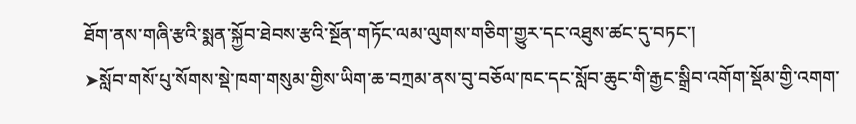ཐོག་ནས་གཞི་རྩའི་སྨན་སྐྱོབ་ཐེབས་རྩའི་སྔོན་གཏོང་ལམ་ལུགས་གཅིག་གྱུར་དང་འཐུས་ཚང་དུ་བཏང་།
➤སློབ་གསོ་པུ་སོགས་སྡེ་ཁག་གསུམ་གྱིས་ཡིག་ཆ་བཀྲམ་ནས་བུ་བཅོལ་ཁང་དང་སློབ་ཆུང་གི་རྒྱང་སྒྲིབ་འགོག་སྡོམ་གྱི་འགག་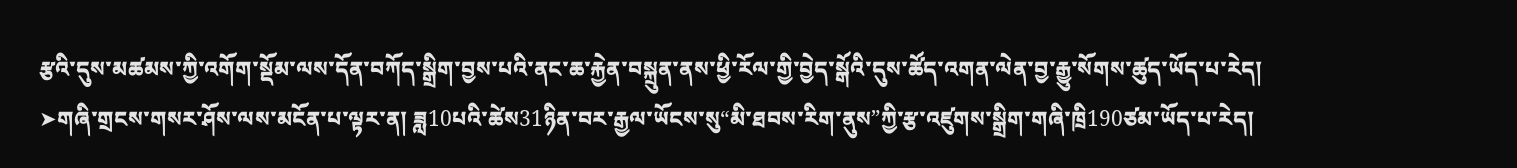རྩའི་དུས་མཚམས་ཀྱི་འགོག་སྡོམ་ལས་དོན་བཀོད་སྒྲིག་བྱས་པའི་ནང་ཆ་རྐྱེན་བསྐྲུན་ནས་ཕྱི་རོལ་གྱི་བྱེད་སྒོའི་དུས་ཚོད་འགན་ལེན་བྱ་རྒྱུ་སོགས་ཚུད་ཡོད་པ་རེད།
➤གཞི་གྲངས་གསར་ཤོས་ལས་མངོན་པ་ལྟར་ན། ཟླ10པའི་ཚེས31ཉིན་བར་རྒྱལ་ཡོངས་སུ“མི་ཐབས་རིག་ནུས”ཀྱི་རྩ་འཛུགས་སྒྲིག་གཞི་ཁྲི190ཙམ་ཡོད་པ་རེད།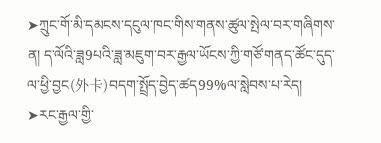➤ཀྲུང་གོ་མི་དམངས་དངུལ་ཁང་གིས་གནས་ཚུལ་སྤེལ་བར་གཞིགས་ན། ད་ལོའི་ཟླ9པའི་ཟླ་མཇུག་བར་རྒྱལ་ཡོངས་ཀྱི་གཙོ་གནད་ཚོང་དུད་ལ་ཕྱི་བྱང(外卡)བདག་སྤྲོད་བྱེད་ཚད99%ལ་སླེབས་པ་རེད།
➤རང་རྒྱལ་གྱི་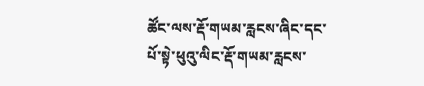ཚོང་ལས་རྡོ་གཡམ་རླངས་ཞིང་དང་པོ་སྟེ་ཕུའུ་ལིང་རྡོ་གཡམ་རླངས་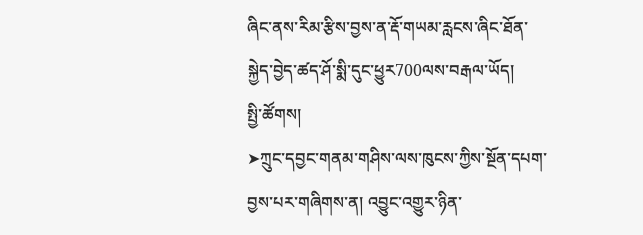ཞིང་ནས་རིམ་རྩིས་བྱས་ན་རྡོ་གཡམ་རླངས་ཞིང་ཐོན་སྐྱེད་བྱེད་ཚད་ཤོ་སྨི་དུང་ཕྱུར700ལས་བརྒལ་ཡོད།
སྤྱི་ཚོགས།
➤ཀྲུང་དབྱང་གནམ་གཤིས་ལས་ཁུངས་ཀྱིས་སྔོན་དཔག་བྱས་པར་གཞིགས་ན། འབྱུང་འགྱུར་ཉིན་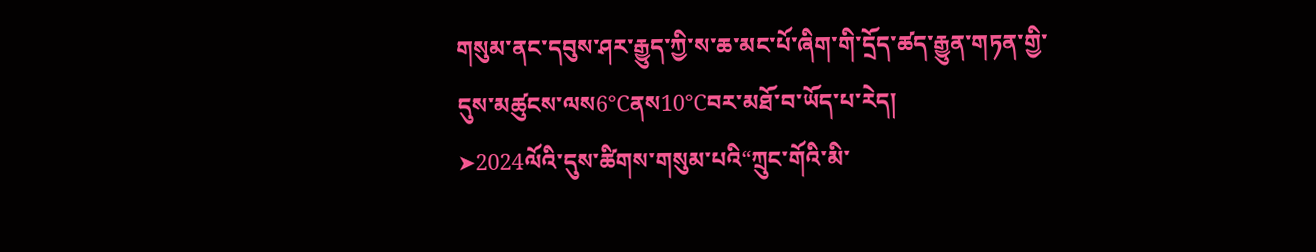གསུམ་ནང་དབུས་ཤར་རྒྱུད་ཀྱི་ས་ཆ་མང་པོ་ཞིག་གི་དྲོད་ཚད་རྒྱུན་གཏན་གྱི་དུས་མཚུངས་ལས6℃ནས10℃བར་མཐོ་བ་ཡོད་པ་རེད།
➤2024ལོའི་དུས་ཚིགས་གསུམ་པའི“ཀྲུང་གོའི་མི་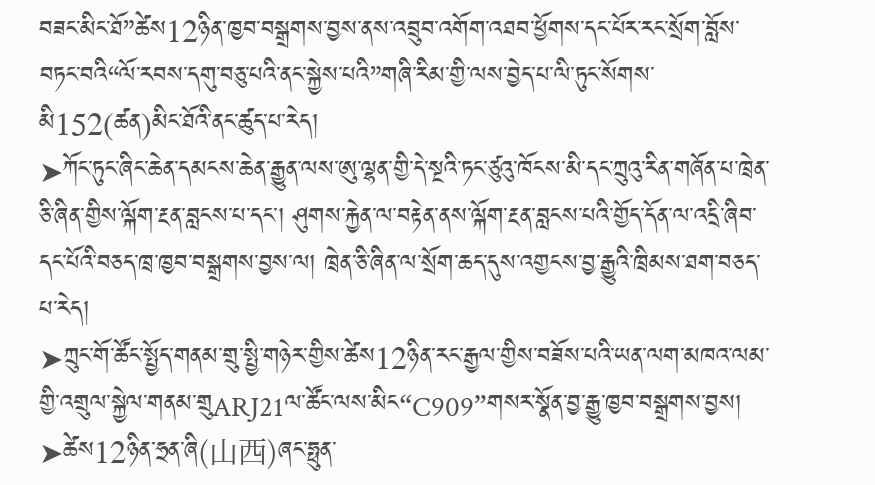བཟང་མིང་ཐོ”ཚེས12ཉིན་ཁྱབ་བསྒྲགས་བྱས་ནས་འབྲུབ་འགོག་འཐབ་ཕྱོགས་དང་པོར་རང་སྲོག་བློས་བཏང་བའི“ལོ་རབས་དགུ་བཅུ་པའི་ནང་སྐྱེས་པའི”གཞི་རིམ་གྱི་ལས་བྱེད་པ་ལི་ཏུང་སོགས་མི152(ཚན)མིང་ཐོའི་ནང་ཚུད་པ་རེད།
➤ཀོང་ཏུང་ཞིང་ཆེན་དམངས་ཆེན་རྒྱུན་ལས་ཨུ་ལྷན་གྱི་དེ་སྔའི་ཏང་ཙུའུ་ཁོངས་མི་དང་ཀྲུའུ་རིན་གཞོན་པ་ཁྲེན་ཅི་ཞིན་གྱིས་ལྐོག་རྔན་བླངས་པ་དང་། ཤུགས་རྐྱེན་ལ་བརྟེན་ནས་ལྐོག་རྔན་བླངས་པའི་གྱོད་དོན་ལ་འདྲི་ཞིབ་དང་པོའི་བཅད་ཁྲ་ཁྱབ་བསྒྲགས་བྱས་ལ། ཁྲེན་ཅི་ཞིན་ལ་སྲོག་ཆད་དུས་འགྱངས་བྱ་རྒྱུའི་ཁྲིམས་ཐག་བཅད་པ་རེད།
➤ཀྲུང་གོ་ཚོང་སྤྱོད་གནམ་གྲུ་སྤྱི་གཉེར་གྱིས་ཚེས12ཉིན་རང་རྒྱལ་གྱིས་བཟོས་པའི་ཡན་ལག་མཁའ་ལམ་གྱི་འགྲུལ་སྐྱེལ་གནམ་གྲུARJ21ལ་ཚོང་ལས་མིང“C909”གསར་སྣོན་བྱ་རྒྱུ་ཁྱབ་བསྒྲགས་བྱས།
➤ཚེས12ཉིན་ཧྲན་ཞི(山西)ཞང་ཧྥུན་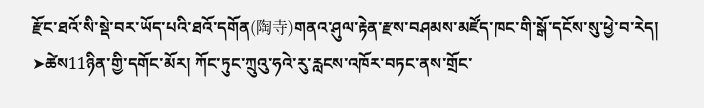རྫོང་ཐའོ་སི་སྡེ་བར་ཡོད་པའི་ཐའོ་དགོན(陶寺)གནའ་ཤུལ་རྟེན་རྫས་བཤམས་མཛོད་ཁང་གི་སྒོ་དངོས་སུ་ཕྱེ་བ་རེད།
➤ཚེས11ཉིན་གྱི་དགོང་མོར། ཀོང་ཏུང་ཀྲུའུ་ཧའེ་རུ་རླངས་འཁོར་བཏང་ནས་གྲོང་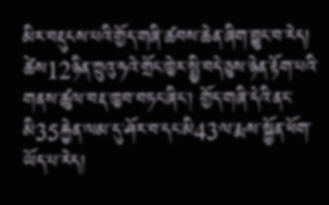མིར་བརྡུངས་པའི་གྱོད་གཞི་ཚབས་ཆེན་ཞིག་བྱུང་བ་རེད། ཚེས12ཉིན་ཀྲུའུ་ཧའེ་གྲོང་ཁྱེར་སྤྱི་བདེ་ཅུས་ཉེན་རྟོག་པའི་གནས་ཚུལ་བརྡ་ཁྱབ་བཏང་ཞིང་། གྱོད་གཞི་དེའི་ནང་མི35རྐྱེན་ལམ་དུ་ཤོར་བ་དང་མི43ལ་རྨས་སྐྱོན་ཕོག་ཡོད་པ་རེད།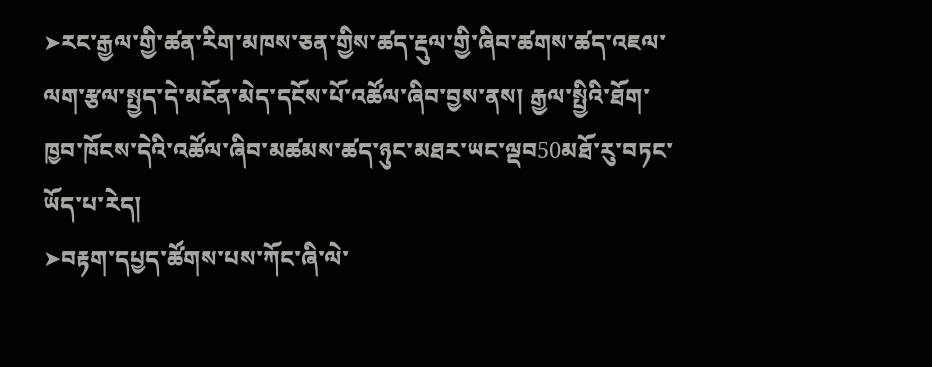➤རང་རྒྱལ་གྱི་ཚན་རིག་མཁས་ཅན་གྱིས་ཚད་རྡུལ་གྱི་ཞིབ་ཚགས་ཚད་འཇལ་ལག་རྩལ་སྤྱད་དེ་མངོན་མེད་དངོས་པོ་འཚོལ་ཞིབ་བྱས་ནས། རྒྱལ་སྤྱིའི་ཐོག་ཁྱབ་ཁོངས་དེའི་འཚོལ་ཞིབ་མཚམས་ཚད་ཉུང་མཐར་ཡང་ལྡབ50མཐོ་རུ་བཏང་ཡོད་པ་རེད།
➤བརྟག་དཔྱད་ཚོགས་པས་ཀོང་ཞི་ལེ་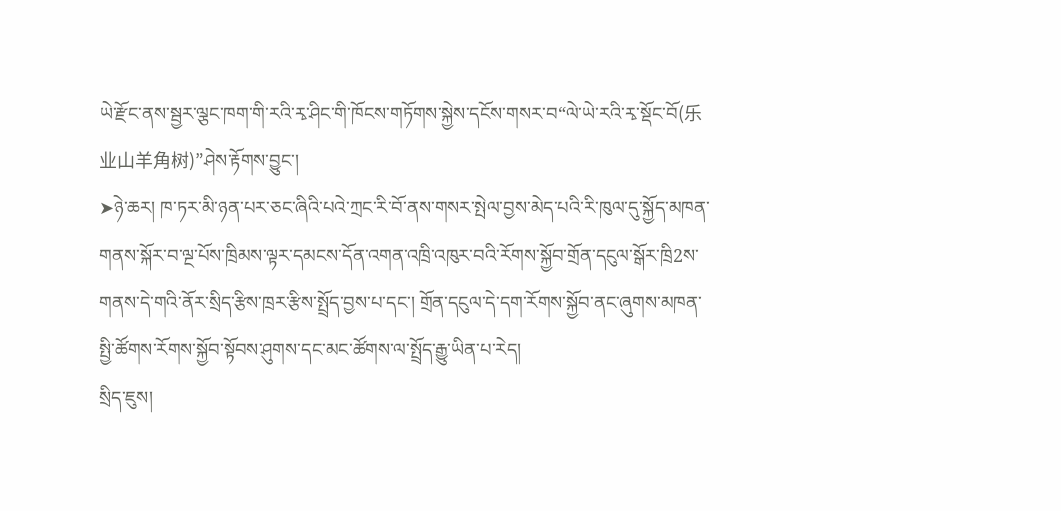ཡེ་རྫོང་ནས་སྦྱར་ལྕང་ཁག་གི་རའི་རྭ་ཤིང་གི་ཁོངས་གཏོགས་སྐྱེས་དངོས་གསར་བ“ལེ་ཡེ་རའི་རྭ་སྡོང་བོ(乐业山羊角树)”ཤེས་རྟོགས་བྱུང་།
➤ཉེ་ཆར། ཁ་ཏར་མི་ཉན་པར་ཅང་ཞིའི་པའེ་ཀྲང་རི་བོ་ནས་གསར་སྤེལ་བྱས་མེད་པའི་རི་ཁུལ་དུ་སྐྱོད་མཁན་གནས་སྐོར་བ་ལྔ་པོས་ཁྲིམས་ལྟར་དམངས་དོན་འགན་འཁྲི་འཁུར་བའི་རོགས་སྐྱོབ་གྲོན་དངུལ་སྒོར་ཁྲི2ས་གནས་དེ་གའི་ནོར་སྲིད་རྩིས་ཁྲར་རྩིས་སྤྲོད་བྱས་པ་དང་། གྲོན་དངུལ་དེ་དག་རོགས་སྐྱོབ་ནང་ཞུགས་མཁན་སྤྱི་ཚོགས་རོགས་སྐྱོབ་སྟོབས་ཤུགས་དང་མང་ཚོགས་ལ་སྤྲོད་རྒྱུ་ཡིན་པ་རེད།
སྲིད་ཇུས།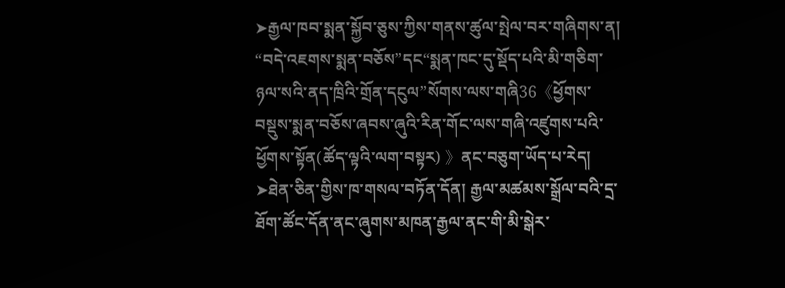➤རྒྱལ་ཁབ་སྨན་སྐྱོབ་ཅུས་ཀྱིས་གནས་ཚུལ་སྤེལ་བར་གཞིགས་ན། “བདེ་འཇགས་སྨན་བཅོས”དང“སྨན་ཁང་དུ་སྡོད་པའི་མི་གཅིག་ཉལ་སའི་ནད་ཁྲིའི་གྲོན་དངུལ”སོགས་ལས་གཞི36《ཕྱོགས་བསྡུས་སྨན་བཅོས་ཞབས་ཞུའི་རིན་གོང་ལས་གཞི་འཛུགས་པའི་ཕྱོགས་སྟོན(ཚོད་ལྟའི་ལག་བསྟར) 》ནང་བཅུག་ཡོད་པ་རེད།
➤ཐེན་ཅིན་གྱིས་ཁ་གསལ་བཏོན་དོན། རྒྱལ་མཚམས་སྒྲོལ་བའི་དྲ་ཐོག་ཚོང་དོན་ནང་ཞུགས་མཁན་རྒྱལ་ནང་གི་མི་སྒེར་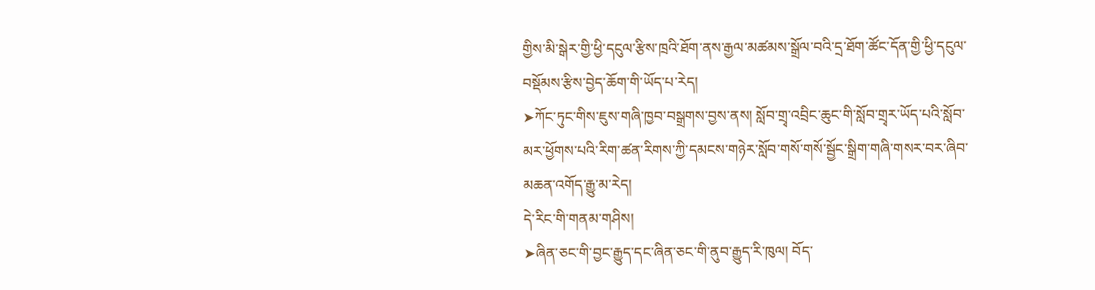གྱིས་མི་སྒེར་གྱི་ཕྱི་དངུལ་རྩིས་ཁྲའི་ཐོག་ནས་རྒྱལ་མཚམས་སྒྲོལ་བའི་དྲ་ཐོག་ཚོང་དོན་གྱི་ཕྱི་དངུལ་བསྡོམས་རྩིས་བྱེད་ཆོག་གི་ཡོད་པ་རེད།
➤ཀོང་ཏུང་གིས་ཇུས་གཞི་ཁྱབ་བསྒྲགས་བྱས་ནས། སློབ་གྲྭ་འབྲིང་ཆུང་གི་སློབ་གྲྭར་ཡོད་པའི་སློབ་མར་ཕྱོགས་པའི་རིག་ཚན་རིགས་ཀྱི་དམངས་གཉེར་སློབ་གསོ་གསོ་སྦྱོང་སྒྲིག་གཞི་གསར་བར་ཞིབ་མཆན་འགོད་རྒྱུ་མ་རེད།
དེ་རིང་གི་གནམ་གཤིས།
➤ཞིན་ཅང་གི་བྱང་རྒྱུད་དང་ཞིན་ཅང་གི་ནུབ་རྒྱུད་རི་ཁུལ། བོད་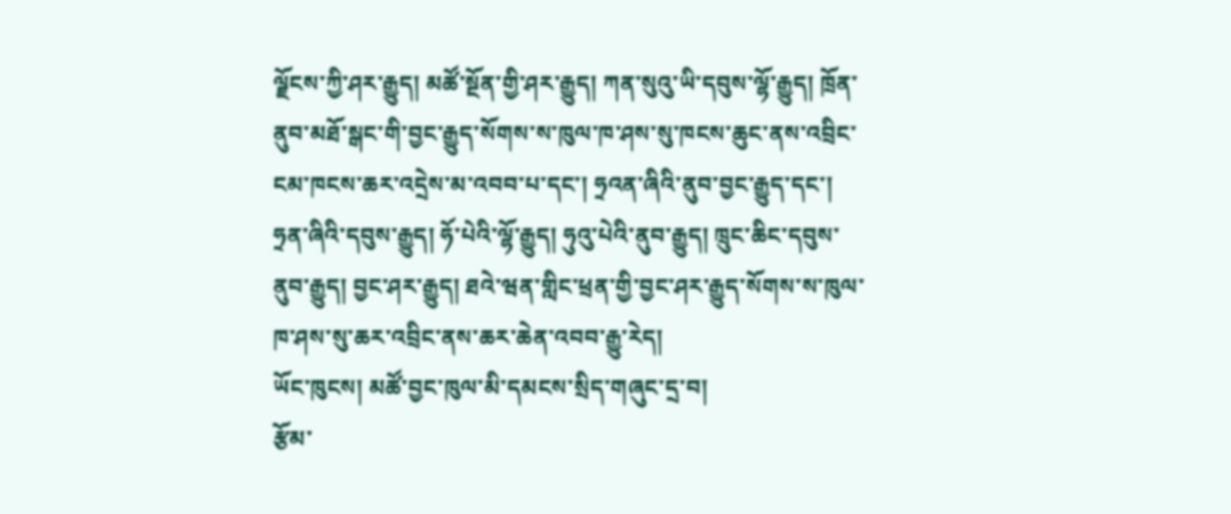ལྗོངས་ཀྱི་ཤར་རྒྱུད། མཚོ་སྔོན་གྱི་ཤར་རྒྱུད། ཀན་སུའུ་ཡི་དབུས་ལྷོ་རྒྱུད། ཁྲོན་ནུབ་མཐོ་སྒང་གི་བྱང་རྒྱུད་སོགས་ས་ཁུལ་ཁ་ཤས་སུ་ཁངས་ཆུང་ནས་འབྲིང་ངམ་ཁངས་ཆར་འདྲེས་མ་འབབ་པ་དང་། ཧྲའན་ཞིའི་ནུབ་བྱང་རྒྱུད་དང་། ཧྲན་ཞིའི་དབུས་རྒྱུད། ཧོ་པེའི་ལྷོ་རྒྱུད། ཧུའུ་པེའི་ནུབ་རྒྱུད། ཁྲུང་ཆིང་དབུས་ནུབ་རྒྱུད། བྱང་ཤར་རྒྱུད། ཐའེ་ཝན་གླིང་ཕྲན་གྱི་བྱང་ཤར་རྒྱུད་སོགས་ས་ཁུལ་ཁ་ཤས་སུ་ཆར་འབྲིང་ནས་ཆར་ཆེན་འབབ་རྒྱུ་རེད།
ཡོང་ཁུངས། མཚོ་བྱང་ཁུལ་མི་དམངས་སྲིད་གཞུང་དྲ་བ།
རྩོམ་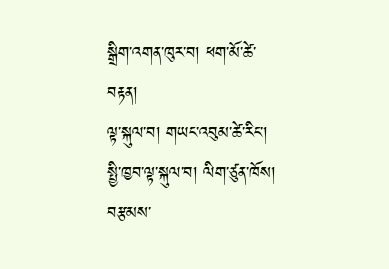སྒྲིག་འགན་ཁུར་བ། ཕག་མོ་ཚེ་བརྟན།
ལྟ་སྐུལ་བ། གཡང་འབུམ་ཚེ་རིང་། སྤྱི་ཁྱབ་ལྟ་སྐུལ་བ། ལིག་ཙུན་ཁོས།
བརྩམས་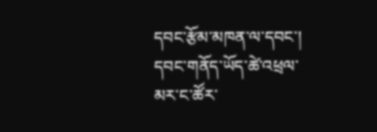དབང་རྩོམ་མཁན་ལ་དབང་། དབང་གནོད་ཡོད་ཚེ་འཕྲལ་མར་ང་ཚོར་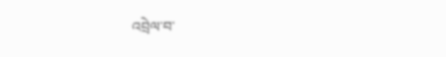འབྲེལ་བ་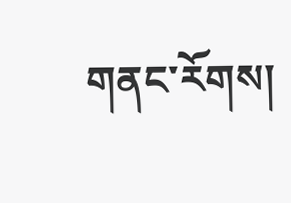གནང་རོགས།